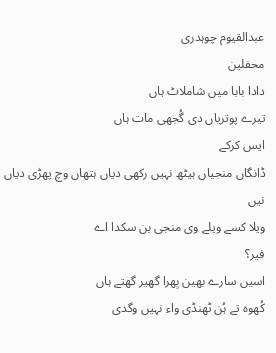عبدالقیوم چوہدری
محفلین
دادا بابا میں شاملاٹ ہاں
تیرے پوتریاں دی گُجھی مات ہاں
ایس کرکے
ڈانگاں منجیاں ہیٹھ نہیں رکھی دیاں ہتھاں وچ پھڑی دیاں نیں
ویلا کسے ویلے وی منجی بن سکدا اے
فیر؟
اسیں سارے بھین بِھرا گھیر گھتے ہاں
کُھوہ تے ہُن ٹھنڈی واء نہیں وگدی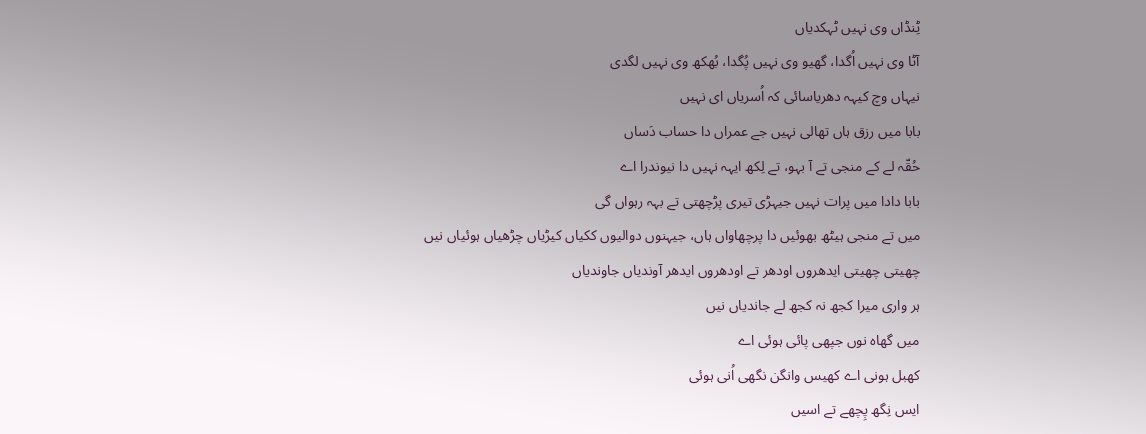ٹِنڈاں وی نہیں ٹہکدیاں
آٹا وی نہیں اُگدا، گھیو وی نہیں پُگدا، بُھکھ وی نہیں لگدی
نیہاں وچ کیہہ دھریاسائی کہ اُسریاں ای نہیں
بابا میں رزق ہاں تھالی نہیں جے عمراں دا حساب دَساں
حُقّہ لے کے منجی تے آ بہو، تے لِکھ ایہہ نہیں دا نیوندرا اے
بابا دادا میں پرات نہیں جیہڑی تیری پڑچھتی تے بہہ رہواں گی
میں تے منجی ہیٹھ بھوئیں دا پرچھاواں ہاں، جیہنوں دوالیوں ککیاں کیڑیاں چڑھیاں ہوئیاں نیں
چھیتی چھیتی ایدھروں اودھر تے اودھروں ایدھر آوندیاں جاوندیاں
ہر واری میرا کجھ نہ کجھ لے جاندیاں نیں
میں گھاہ نوں جپھی پائی ہوئی اے
کھبل ہونی اے کھیس وانگن نگھی اُنی ہوئی
ایس نِگھ پِچھے تے اسیں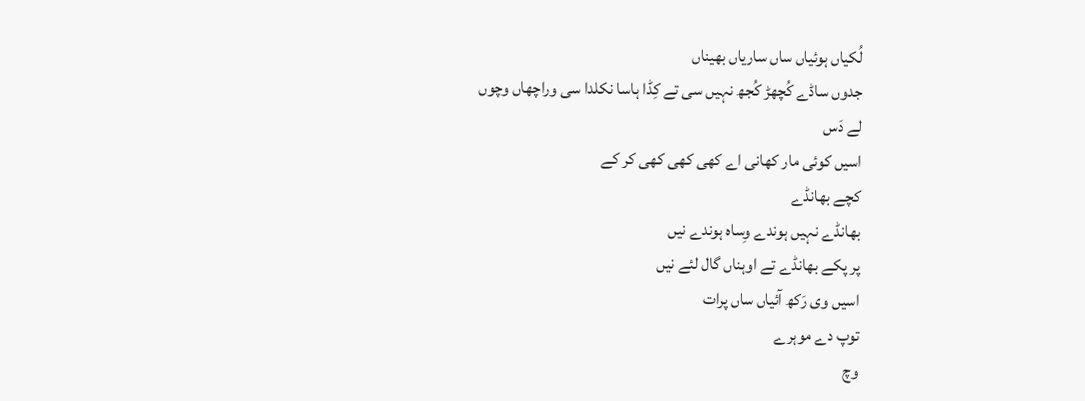لُکیاں ہوئیاں ساں ساریاں بھیناں
جدوں ساڈے کُچھڑ کُجھ نہیں سی تے کِڈا ہاسا نکلدا سی وراچھاں وچوں
لے دَس
اسیں کوئی مار کھانی اے کھی کھی کھی کر کے
کچے بھانڈے
بھانڈے نہیں ہوندے وِساہ ہوندے نیں
پر پکے بھانڈے تے اوہناں گال لئے نیں
اسیں وی رَکھ آئیاں ساں پرات
توپ دے موہرے
وچ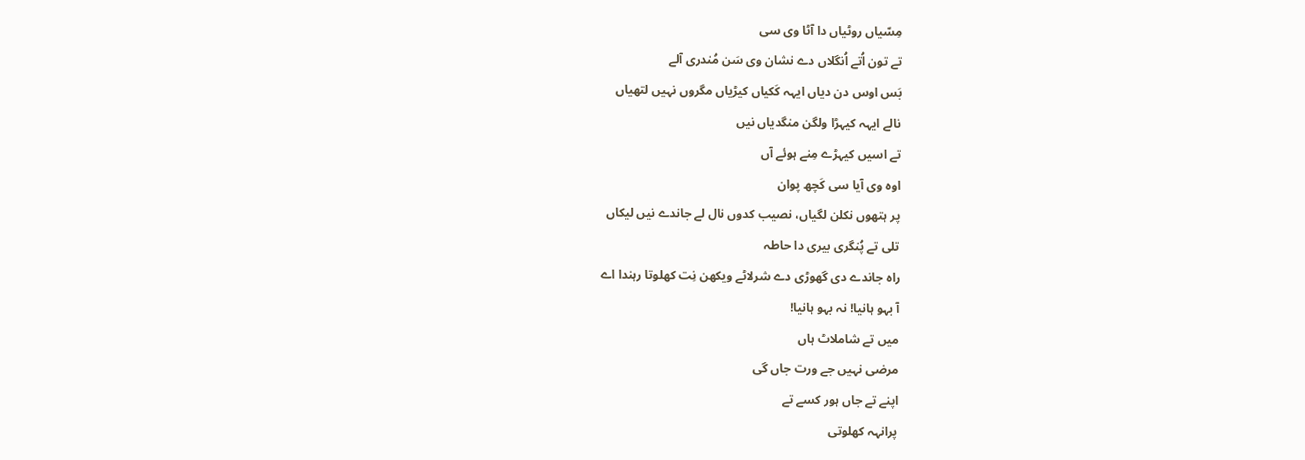مِسّیاں روٹیاں دا آٹا وی سی
تے تون اُتے اُنگلاں دے نشان وی سَن مُندری آلے
بَس اوس دن دیاں ایہہ کَکیاں کیڑیاں مگروں نہیں لتھیاں
نالے ایہہ کیہڑا ولگن منگدیاں نیں
تے اسیں کیہڑے مِنے ہوئے آں
اوہ وی آیا سی کَچھ پوان
پر ہتھوں نکلن لگیاں، نصیب کدوں نال لے جاندے نیں لیکاں
تلی تے پُنگری بیری دا حاطہ
راہ جاندے دی گھوڑی دے شرلاٹے ویکھن نِت کھلوتا رہندا اے
آ بہو ہانیا! نہ بہو ہانیا!
میں تے شاملاٹ ہاں
مرضی نہیں جے ورت جاں گی
اپنے تے جاں ہور کسے تے
پرانہہ کھلوتی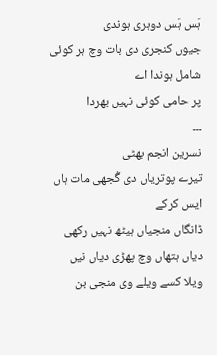ہَس ہَس دوہری ہوندی
جیوں کنجری دی بات وچ ہر کوئی شامل ہوندا اے
پر حامی کوئی نہیں بھردا
۔۔۔
نسرین انجم بھٹی
تیرے پوتریاں دی گُجھی مات ہاں
ایس کرکے
ڈانگاں منجیاں ہیٹھ نہیں رکھی دیاں ہتھاں وچ پھڑی دیاں نیں
ویلا کسے ویلے وی منجی بن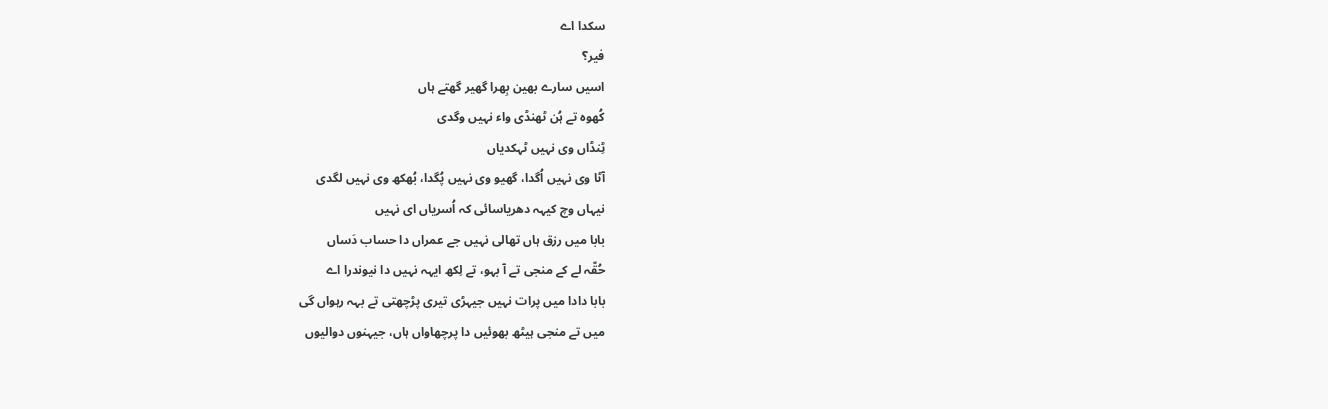سکدا اے
فیر؟
اسیں سارے بھین بِھرا گھیر گھتے ہاں
کُھوہ تے ہُن ٹھنڈی واء نہیں وگدی
ٹِنڈاں وی نہیں ٹہکدیاں
آٹا وی نہیں اُگدا، گھیو وی نہیں پُگدا، بُھکھ وی نہیں لگدی
نیہاں وچ کیہہ دھریاسائی کہ اُسریاں ای نہیں
بابا میں رزق ہاں تھالی نہیں جے عمراں دا حساب دَساں
حُقّہ لے کے منجی تے آ بہو، تے لِکھ ایہہ نہیں دا نیوندرا اے
بابا دادا میں پرات نہیں جیہڑی تیری پڑچھتی تے بہہ رہواں گی
میں تے منجی ہیٹھ بھوئیں دا پرچھاواں ہاں، جیہنوں دوالیوں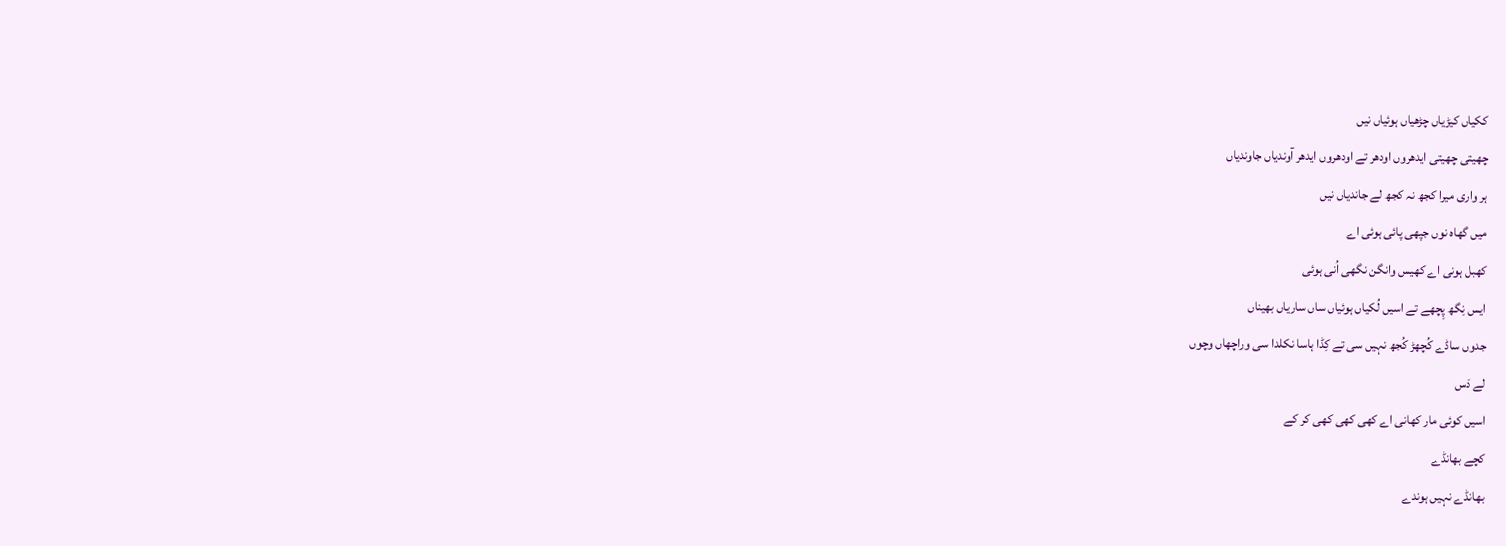ککیاں کیڑیاں چڑھیاں ہوئیاں نیں
چھیتی چھیتی ایدھروں اودھر تے اودھروں ایدھر آوندیاں جاوندیاں
ہر واری میرا کجھ نہ کجھ لے جاندیاں نیں
میں گھاہ نوں جپھی پائی ہوئی اے
کھبل ہونی اے کھیس وانگن نگھی اُنی ہوئی
ایس نِگھ پِچھے تے اسیں لُکیاں ہوئیاں ساں ساریاں بھیناں
جدوں ساڈے کُچھڑ کُجھ نہیں سی تے کِڈا ہاسا نکلدا سی وراچھاں وچوں
لے دَس
اسیں کوئی مار کھانی اے کھی کھی کھی کر کے
کچے بھانڈے
بھانڈے نہیں ہوندے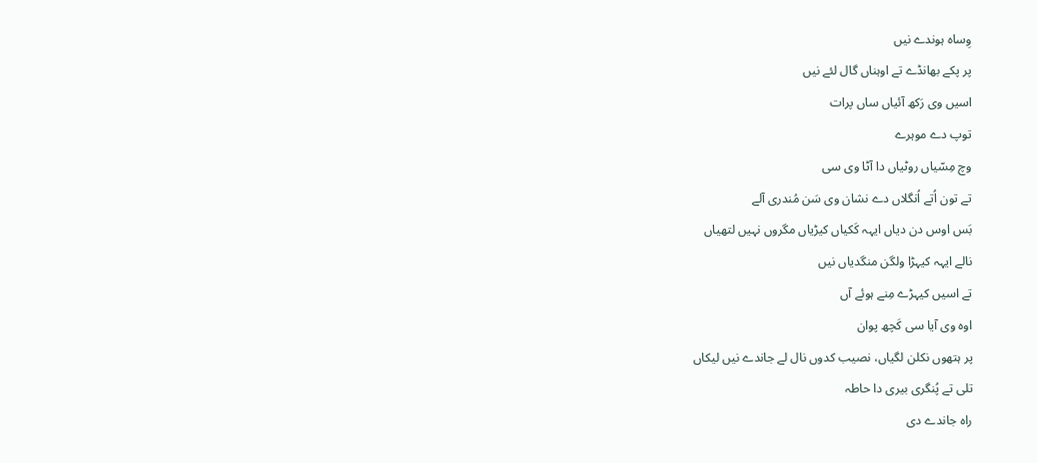وِساہ ہوندے نیں
پر پکے بھانڈے تے اوہناں گال لئے نیں
اسیں وی رَکھ آئیاں ساں پرات
توپ دے موہرے
وچ مِسّیاں روٹیاں دا آٹا وی سی
تے تون اُتے اُنگلاں دے نشان وی سَن مُندری آلے
بَس اوس دن دیاں ایہہ کَکیاں کیڑیاں مگروں نہیں لتھیاں
نالے ایہہ کیہڑا ولگن منگدیاں نیں
تے اسیں کیہڑے مِنے ہوئے آں
اوہ وی آیا سی کَچھ پوان
پر ہتھوں نکلن لگیاں، نصیب کدوں نال لے جاندے نیں لیکاں
تلی تے پُنگری بیری دا حاطہ
راہ جاندے دی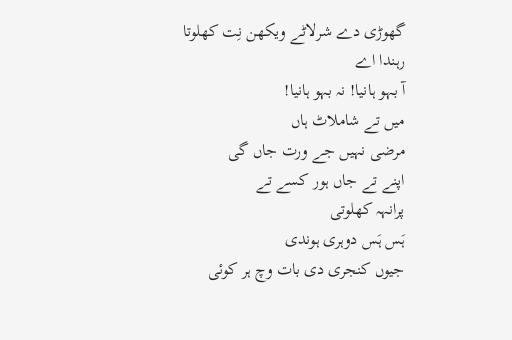گھوڑی دے شرلاٹے ویکھن نِت کھلوتا رہندا اے
آ بہو ہانیا! نہ بہو ہانیا!
میں تے شاملاٹ ہاں
مرضی نہیں جے ورت جاں گی
اپنے تے جاں ہور کسے تے
پرانہہ کھلوتی
ہَس ہَس دوہری ہوندی
جیوں کنجری دی بات وچ ہر کوئی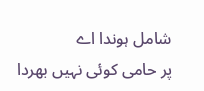شامل ہوندا اے
پر حامی کوئی نہیں بھردا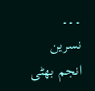۔۔۔
نسرین انجم بھٹی